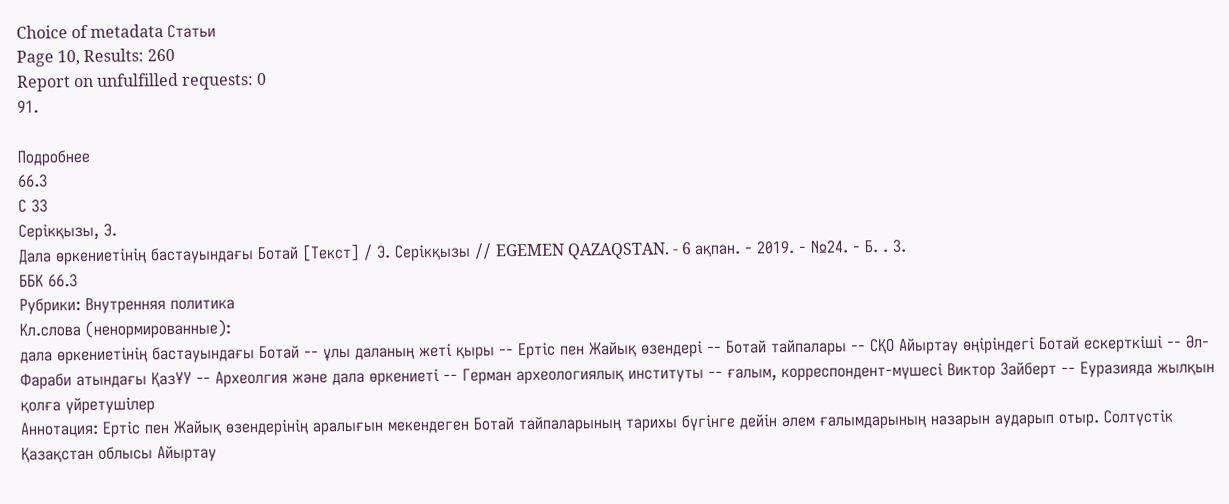Choice of metadata Статьи
Page 10, Results: 260
Report on unfulfilled requests: 0
91.

Подробнее
66.3
С 33
Серікқызы, Э.
Дала өркениетінің бастауындағы Ботай [Текст] / Э. Серікқызы // EGEMEN QAZAQSTAN. - 6 ақпан. - 2019. - №24. - Б. . 3.
ББК 66.3
Рубрики: Внутренняя политика
Кл.слова (ненормированные):
дала өркениетінің бастауындағы Ботай -- ұлы даланың жеті қыры -- Ертіс пен Жайық өзендері -- Ботай тайпалары -- СҚО Айыртау өңіріндегі Ботай ескерткіші -- Әл-Фараби атындағы ҚазҰУ -- Археолгия және дала өркениеті -- Герман археологиялық институты -- ғалым, корреспондент-мүшесі Виктор Зайберт -- Еуразияда жылқын қолға үйретушілер
Аннотация: Ертіс пен Жайық өзендерінің аралығын мекендеген Ботай тайпаларының тарихы бүгінге дейін әлем ғалымдарының назарын аударып отыр. Солтүстік Қазақстан облысы Айыртау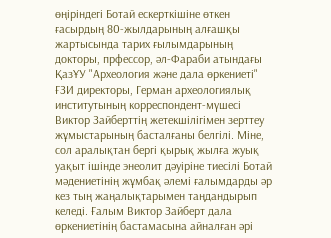өңіріндегі Ботай ескерткішіне өткен ғасырдың 80-жылдарының алғашқы жартысында тарих ғылымдарының докторы, прфессор, әл-Фараби атындағы ҚазҰУ "Археология және дала өркениеті" ҒЗИ директоры, Герман археологиялық институтының корреспондент-мүшесі Виктор Зайберттің жетекшілігімен зерттеу жұмыстарының басталғаны белгілі. Міне, сол аралықтан бергі қырық жылға жуық уақыт ішінде энеолит дәуіріне тиесілі Ботай мәдениетінің жұмбақ әлемі ғалымдарды әр кез тың жаңалықтарымен таңдандырып келеді. Ғалым Виктор Зайберт дала өркениетінің бастамасына айналған әрі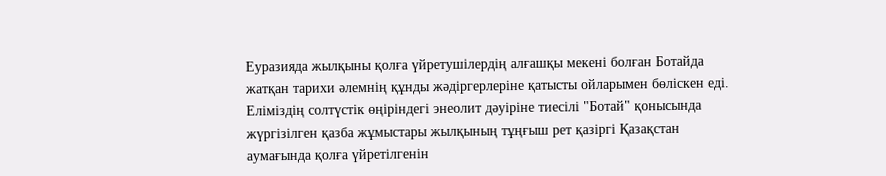Еуразияда жылқыны қолға үйретушілердің алғашқы мекені болған Ботайда жатқан тарихи әлемнің құнды жәдіргерлеріне қатысты ойларымен бөліскен еді. Еліміздің солтүстік өңіріндегі энеолит дәуіріне тиесілі "Ботай" қонысында жүргізілген қазба жұмыстары жылқының тұңғыш рет қазіргі Қазақстан аумағында қолға үйретілгенін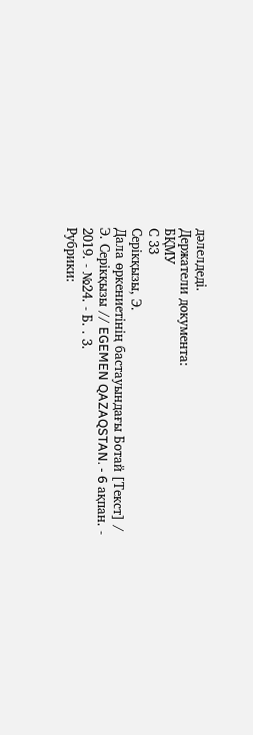дәлелдеді.
Держатели документа:
БҚМУ
С 33
Серікқызы, Э.
Дала өркениетінің бастауындағы Ботай [Текст] / Э. Серікқызы // EGEMEN QAZAQSTAN. - 6 ақпан. - 2019. - №24. - Б. . 3.
Рубрики: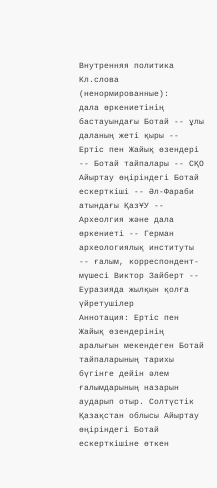Внутренняя политика
Кл.слова (ненормированные):
дала өркениетінің бастауындағы Ботай -- ұлы даланың жеті қыры -- Ертіс пен Жайық өзендері -- Ботай тайпалары -- СҚО Айыртау өңіріндегі Ботай ескерткіші -- Әл-Фараби атындағы ҚазҰУ -- Археолгия және дала өркениеті -- Герман археологиялық институты -- ғалым, корреспондент-мүшесі Виктор Зайберт -- Еуразияда жылқын қолға үйретушілер
Аннотация: Ертіс пен Жайық өзендерінің аралығын мекендеген Ботай тайпаларының тарихы бүгінге дейін әлем ғалымдарының назарын аударып отыр. Солтүстік Қазақстан облысы Айыртау өңіріндегі Ботай ескерткішіне өткен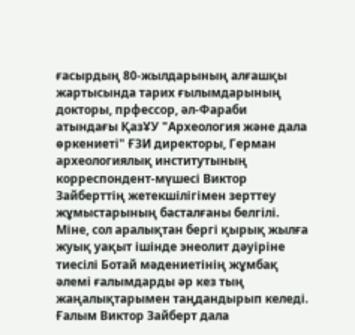ғасырдың 80-жылдарының алғашқы жартысында тарих ғылымдарының докторы, прфессор, әл-Фараби атындағы ҚазҰУ "Археология және дала өркениеті" ҒЗИ директоры, Герман археологиялық институтының корреспондент-мүшесі Виктор Зайберттің жетекшілігімен зерттеу жұмыстарының басталғаны белгілі. Міне, сол аралықтан бергі қырық жылға жуық уақыт ішінде энеолит дәуіріне тиесілі Ботай мәдениетінің жұмбақ әлемі ғалымдарды әр кез тың жаңалықтарымен таңдандырып келеді. Ғалым Виктор Зайберт дала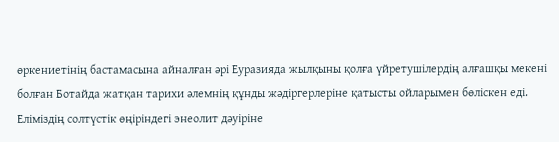өркениетінің бастамасына айналған әрі Еуразияда жылқыны қолға үйретушілердің алғашқы мекені болған Ботайда жатқан тарихи әлемнің құнды жәдіргерлеріне қатысты ойларымен бөліскен еді. Еліміздің солтүстік өңіріндегі энеолит дәуіріне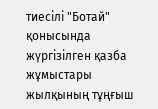тиесілі "Ботай" қонысында жүргізілген қазба жұмыстары жылқының тұңғыш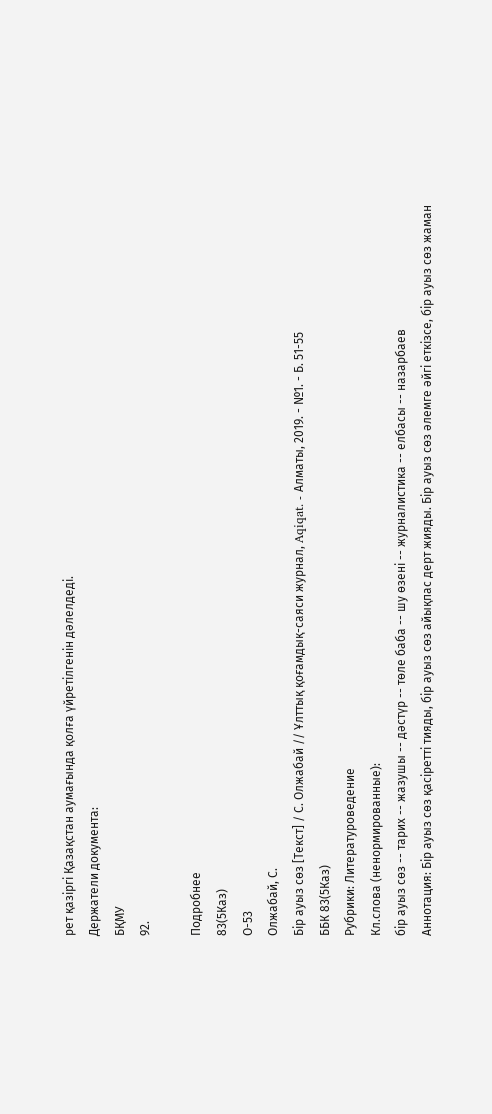рет қазіргі Қазақстан аумағында қолға үйретілгенін дәлелдеді.
Держатели документа:
БҚМУ
92.

Подробнее
83(5Каз)
О-53
Олжабай, С.
Бір ауыз сөз [Текст] / С. Олжабай // Ұлттық қоғамдық-саяси журнал, Aqiqat. - Алматы, 2019. - №1. - Б. 51-55
ББК 83(5Каз)
Рубрики: Литературоведение
Кл.слова (ненормированные):
бір ауыз сөз -- тарих -- жазушы -- дәстүр -- төле баба -- шу өзені -- журналистика -- елбасы -- назарбаев
Аннотация: Бір ауыз сөз қасіретті тияды, бір ауыз сөз айықпас дерт жияды. Бір ауыз сөз әлемге әйгі еткізсе, бір ауыз сөз жаман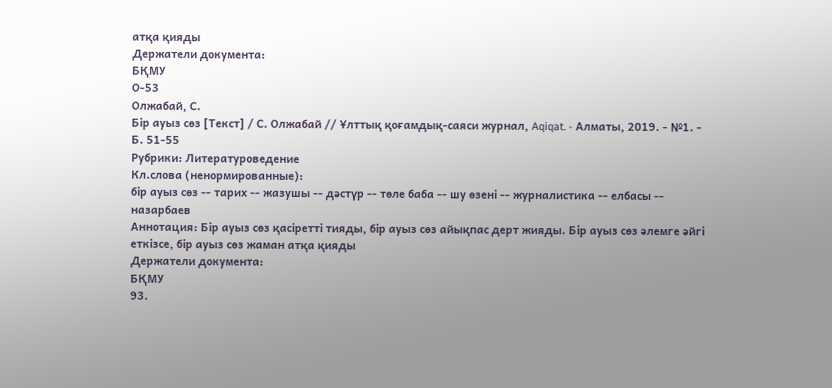атқа қияды
Держатели документа:
БҚМУ
О-53
Олжабай, С.
Бір ауыз сөз [Текст] / С. Олжабай // Ұлттық қоғамдық-саяси журнал, Aqiqat. - Алматы, 2019. - №1. - Б. 51-55
Рубрики: Литературоведение
Кл.слова (ненормированные):
бір ауыз сөз -- тарих -- жазушы -- дәстүр -- төле баба -- шу өзені -- журналистика -- елбасы -- назарбаев
Аннотация: Бір ауыз сөз қасіретті тияды, бір ауыз сөз айықпас дерт жияды. Бір ауыз сөз әлемге әйгі еткізсе, бір ауыз сөз жаман атқа қияды
Держатели документа:
БҚМУ
93.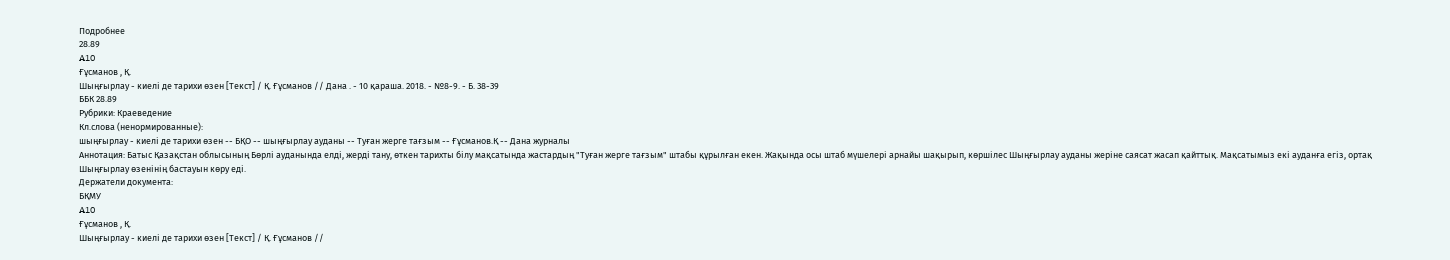Подробнее
28.89
A10
Ғұсманов , Қ.
Шыңғырлау - киелі де тарихи өзен [Текст] / Қ. Ғұсманов // Дана . - 10 қараша. 2018. - №8-9. - Б. 38-39
ББК 28.89
Рубрики: Краеведение
Кл.слова (ненормированные):
шыңғырлау - киелі де тарихи өзен -- БҚО -- шыңғырлау ауданы -- Туған жерге тағзым -- Ғұсманов.Қ -- Дана журналы
Аннотация: Батыс Қазақстан облысының Бөрлі ауданында елді, жерді тану, өткен тарихты білу мақсатында жастардың "Туған жерге тағзым" штабы құрылған екен. Жақында осы штаб мүшелері арнайы шақырып, көршілес Шыңғырлау ауданы жеріне саясат жасап қайттық. Мақсатымыз екі ауданға егіз, ортақ Шыңғырлау өзенінің бастауын көру еді.
Держатели документа:
БҚМУ
A10
Ғұсманов , Қ.
Шыңғырлау - киелі де тарихи өзен [Текст] / Қ. Ғұсманов //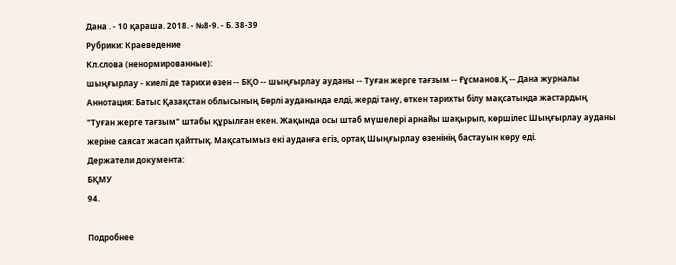Дана . - 10 қараша. 2018. - №8-9. - Б. 38-39
Рубрики: Краеведение
Кл.слова (ненормированные):
шыңғырлау - киелі де тарихи өзен -- БҚО -- шыңғырлау ауданы -- Туған жерге тағзым -- Ғұсманов.Қ -- Дана журналы
Аннотация: Батыс Қазақстан облысының Бөрлі ауданында елді, жерді тану, өткен тарихты білу мақсатында жастардың "Туған жерге тағзым" штабы құрылған екен. Жақында осы штаб мүшелері арнайы шақырып, көршілес Шыңғырлау ауданы жеріне саясат жасап қайттық. Мақсатымыз екі ауданға егіз, ортақ Шыңғырлау өзенінің бастауын көру еді.
Держатели документа:
БҚМУ
94.

Подробнее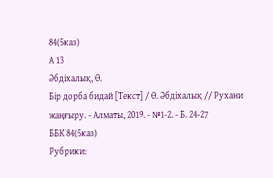84(5каз)
А 13
Әбдіхалық, Ө.
Бір дорба бидай [Текст] / Ө. Әбдіхалық // Рухани жаңғыру. - Алматы, 2019. - №1-2. - Б. 24-27
ББК 84(5каз)
Рубрики: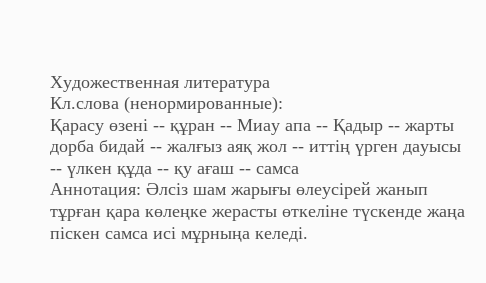Художественная литература
Кл.слова (ненормированные):
Қарасу өзені -- құран -- Миау апа -- Қадыр -- жарты дорба бидай -- жалғыз аяқ жол -- иттің үрген дауысы -- үлкен құда -- қу ағаш -- самса
Аннотация: Әлсіз шам жарығы өлеусірей жанып тұрған қара көлеңке жерасты өткеліне түскенде жаңа піскен самса исі мұрныңа келеді.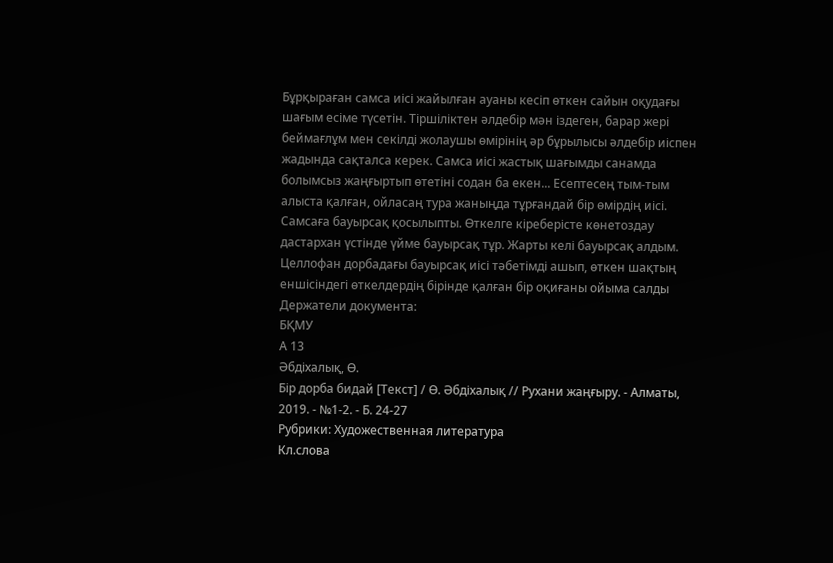Бұрқыраған самса иісі жайылған ауаны кесіп өткен сайын оқудағы шағым есіме түсетін. Тіршіліктен әлдебір мән іздеген, барар жері беймағлұм мен секілді жолаушы өмірінің әр бұрылысы әлдебір иіспен жадында сақталса керек. Самса иісі жастық шағымды санамда болымсыз жаңғыртып өтетіні содан ба екен... Есептесең тым-тым алыста қалған, ойласаң тура жаныңда тұрғандай бір өмірдің иісі. Самсаға бауырсақ қосылыпты. Өткелге кіреберісте көнетоздау дастархан үстінде үйме бауырсақ тұр. Жарты келі бауырсақ алдым. Целлофан дорбадағы бауырсақ иісі тәбетімді ашып, өткен шақтың еншісіндегі өткелдердің бірінде қалған бір оқиғаны ойыма салды
Держатели документа:
БҚМУ
А 13
Әбдіхалық, Ө.
Бір дорба бидай [Текст] / Ө. Әбдіхалық // Рухани жаңғыру. - Алматы, 2019. - №1-2. - Б. 24-27
Рубрики: Художественная литература
Кл.слова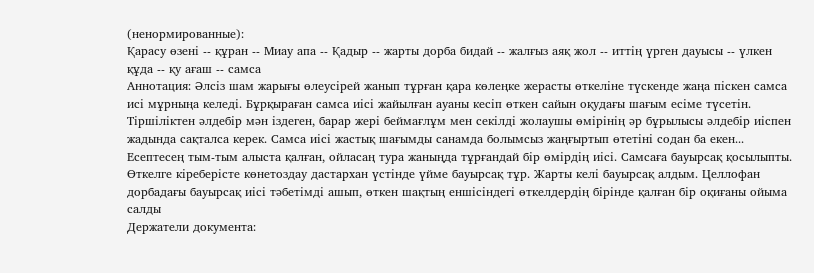(ненормированные):
Қарасу өзені -- құран -- Миау апа -- Қадыр -- жарты дорба бидай -- жалғыз аяқ жол -- иттің үрген дауысы -- үлкен құда -- қу ағаш -- самса
Аннотация: Әлсіз шам жарығы өлеусірей жанып тұрған қара көлеңке жерасты өткеліне түскенде жаңа піскен самса исі мұрныңа келеді. Бұрқыраған самса иісі жайылған ауаны кесіп өткен сайын оқудағы шағым есіме түсетін. Тіршіліктен әлдебір мән іздеген, барар жері беймағлұм мен секілді жолаушы өмірінің әр бұрылысы әлдебір иіспен жадында сақталса керек. Самса иісі жастық шағымды санамда болымсыз жаңғыртып өтетіні содан ба екен... Есептесең тым-тым алыста қалған, ойласаң тура жаныңда тұрғандай бір өмірдің иісі. Самсаға бауырсақ қосылыпты. Өткелге кіреберісте көнетоздау дастархан үстінде үйме бауырсақ тұр. Жарты келі бауырсақ алдым. Целлофан дорбадағы бауырсақ иісі тәбетімді ашып, өткен шақтың еншісіндегі өткелдердің бірінде қалған бір оқиғаны ойыма салды
Держатели документа: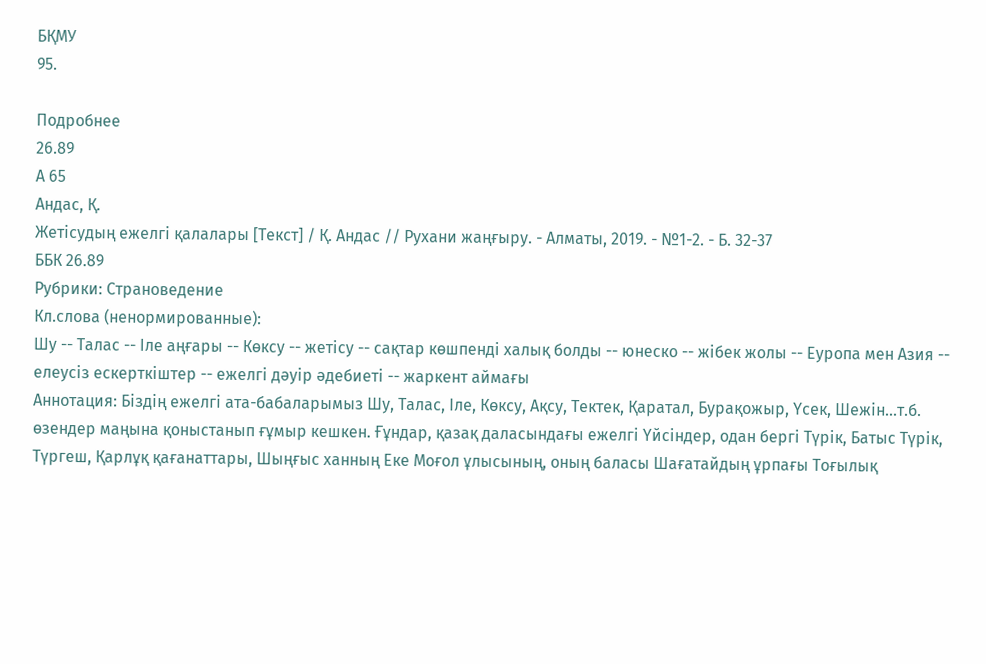БҚМУ
95.

Подробнее
26.89
А 65
Андас, Қ.
Жетісудың ежелгі қалалары [Текст] / Қ. Андас // Рухани жаңғыру. - Алматы, 2019. - №1-2. - Б. 32-37
ББК 26.89
Рубрики: Страноведение
Кл.слова (ненормированные):
Шу -- Талас -- Іле аңғары -- Көксу -- жетісу -- сақтар көшпенді халық болды -- юнеско -- жібек жолы -- Еуропа мен Азия -- елеусіз ескерткіштер -- ежелгі дәуір әдебиеті -- жаркент аймағы
Аннотация: Біздің ежелгі ата-бабаларымыз Шу, Талас, Іле, Көксу, Ақсу, Тектек, Қаратал, Бурақожыр, Үсек, Шежін...т.б. өзендер маңына қоныстанып ғұмыр кешкен. Ғұндар, қазақ даласындағы ежелгі Үйсіндер, одан бергі Түрік, Батыс Түрік, Түргеш, Қарлұқ қағанаттары, Шыңғыс ханның Еке Моғол ұлысының, оның баласы Шағатайдың ұрпағы Тоғылық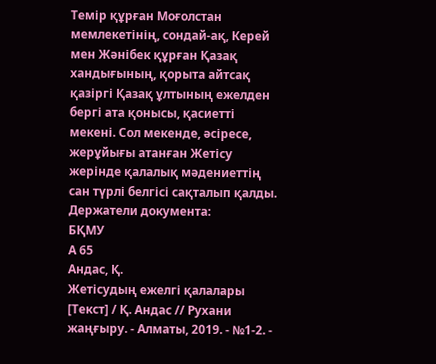Темір құрған Моғолстан мемлекетінің, сондай-ақ, Керей мен Жәнібек құрған Қазақ хандығының, қорыта айтсақ қазіргі Қазақ ұлтының ежелден бергі ата қонысы, қасиетті мекені. Сол мекенде, әсіресе, жерұйығы атанған Жетісу жерінде қалалық мәдениеттің сан түрлі белгісі сақталып қалды.
Держатели документа:
БҚМУ
А 65
Андас, Қ.
Жетісудың ежелгі қалалары [Текст] / Қ. Андас // Рухани жаңғыру. - Алматы, 2019. - №1-2. -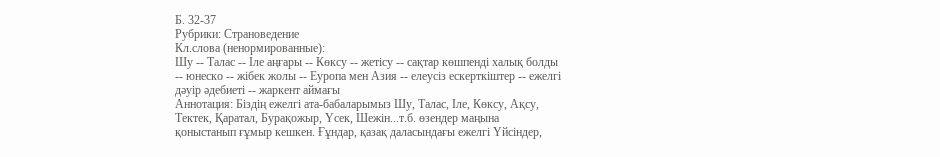Б. 32-37
Рубрики: Страноведение
Кл.слова (ненормированные):
Шу -- Талас -- Іле аңғары -- Көксу -- жетісу -- сақтар көшпенді халық болды -- юнеско -- жібек жолы -- Еуропа мен Азия -- елеусіз ескерткіштер -- ежелгі дәуір әдебиеті -- жаркент аймағы
Аннотация: Біздің ежелгі ата-бабаларымыз Шу, Талас, Іле, Көксу, Ақсу, Тектек, Қаратал, Бурақожыр, Үсек, Шежін...т.б. өзендер маңына қоныстанып ғұмыр кешкен. Ғұндар, қазақ даласындағы ежелгі Үйсіндер,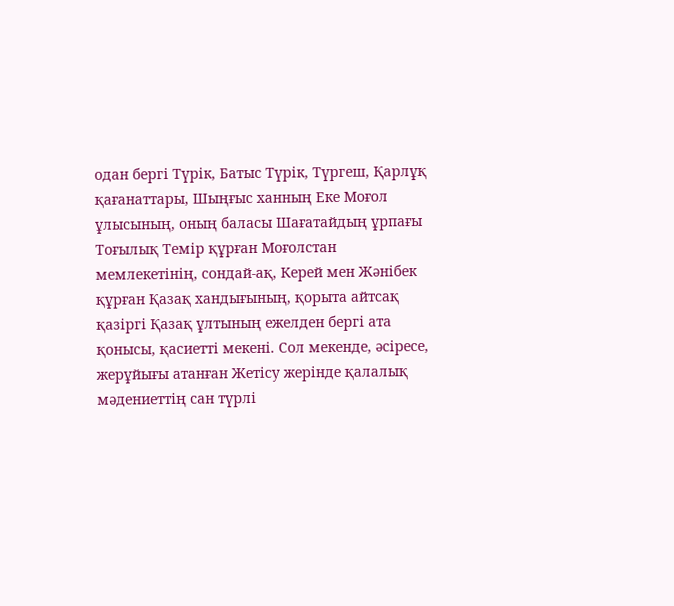одан бергі Түрік, Батыс Түрік, Түргеш, Қарлұқ қағанаттары, Шыңғыс ханның Еке Моғол ұлысының, оның баласы Шағатайдың ұрпағы Тоғылық Темір құрған Моғолстан мемлекетінің, сондай-ақ, Керей мен Жәнібек құрған Қазақ хандығының, қорыта айтсақ қазіргі Қазақ ұлтының ежелден бергі ата қонысы, қасиетті мекені. Сол мекенде, әсіресе, жерұйығы атанған Жетісу жерінде қалалық мәдениеттің сан түрлі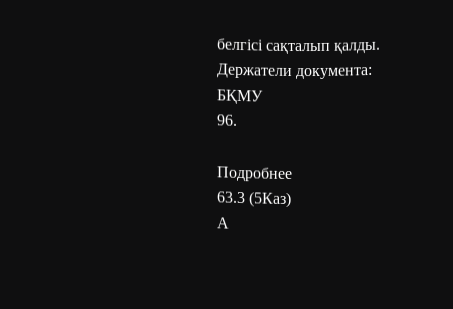белгісі сақталып қалды.
Держатели документа:
БҚМУ
96.

Подробнее
63.3 (5Каз)
А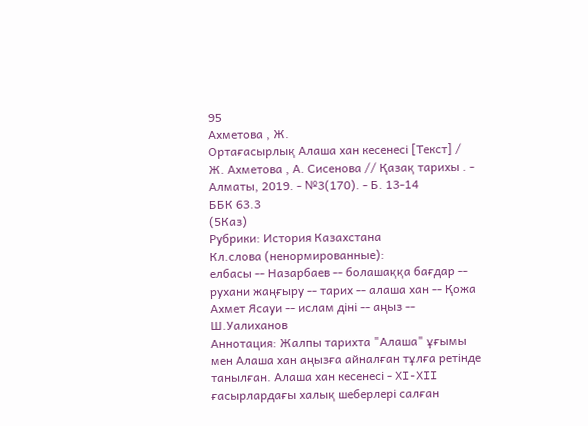95
Ахметова , Ж.
Ортағасырлық Алаша хан кесенесі [Текст] / Ж. Ахметова , А. Сисенова // Қазақ тарихы . - Алматы, 2019. - №3(170). - Б. 13-14
ББК 63.3
(5Каз)
Рубрики: История Казахстана
Кл.слова (ненормированные):
елбасы -- Назарбаев -- болашаққа бағдар -- рухани жаңғыру -- тарих -- алаша хан -- Қожа Ахмет Ясауи -- ислам діні -- аңыз -- Ш.Уалиханов
Аннотация: Жалпы тарихта "Алаша" ұғымы мен Алаша хан аңызға айналған тұлға ретінде танылған. Алаша хан кесенесі - XI-XII ғасырлардағы халық шеберлері салған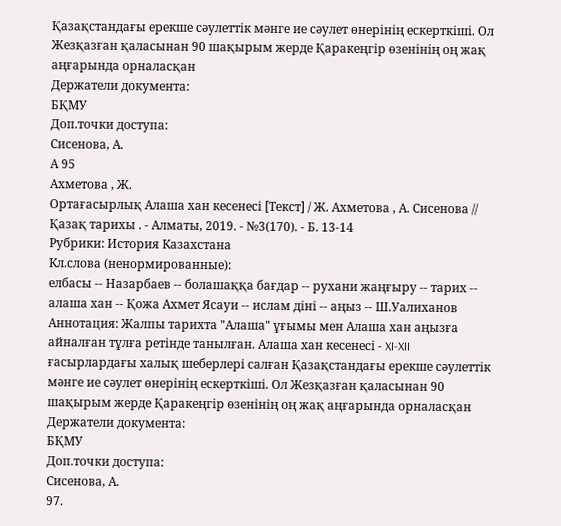Қазақстандағы ерекше сәулеттік мәнге ие сәулет өнерінің ескерткіші. Ол Жезқазған қаласынан 90 шақырым жерде Қаракеңгір өзенінің оң жақ аңғарында орналасқан
Держатели документа:
БҚМУ
Доп.точки доступа:
Сисенова, А.
А 95
Ахметова , Ж.
Ортағасырлық Алаша хан кесенесі [Текст] / Ж. Ахметова , А. Сисенова // Қазақ тарихы . - Алматы, 2019. - №3(170). - Б. 13-14
Рубрики: История Казахстана
Кл.слова (ненормированные):
елбасы -- Назарбаев -- болашаққа бағдар -- рухани жаңғыру -- тарих -- алаша хан -- Қожа Ахмет Ясауи -- ислам діні -- аңыз -- Ш.Уалиханов
Аннотация: Жалпы тарихта "Алаша" ұғымы мен Алаша хан аңызға айналған тұлға ретінде танылған. Алаша хан кесенесі - XI-XII ғасырлардағы халық шеберлері салған Қазақстандағы ерекше сәулеттік мәнге ие сәулет өнерінің ескерткіші. Ол Жезқазған қаласынан 90 шақырым жерде Қаракеңгір өзенінің оң жақ аңғарында орналасқан
Держатели документа:
БҚМУ
Доп.точки доступа:
Сисенова, А.
97.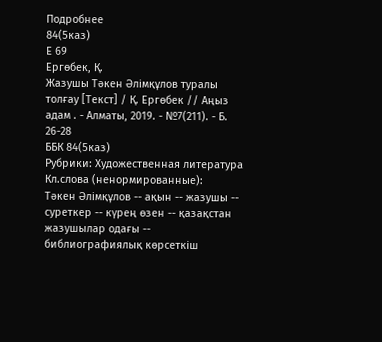Подробнее
84(5каз)
Е 69
Ергөбек, Қ.
Жазушы Тәкен Әлімқұлов туралы толғау [Текст] / Қ. Ергөбек // Аңыз адам . - Алматы, 2019. - №7(211). - Б. 26-28
ББК 84(5каз)
Рубрики: Художественная литература
Кл.слова (ненормированные):
Тәкен Әлімқұлов -- ақын -- жазушы -- суреткер -- күрең өзен -- қазақстан жазушылар одағы -- библиографиялық көрсеткіш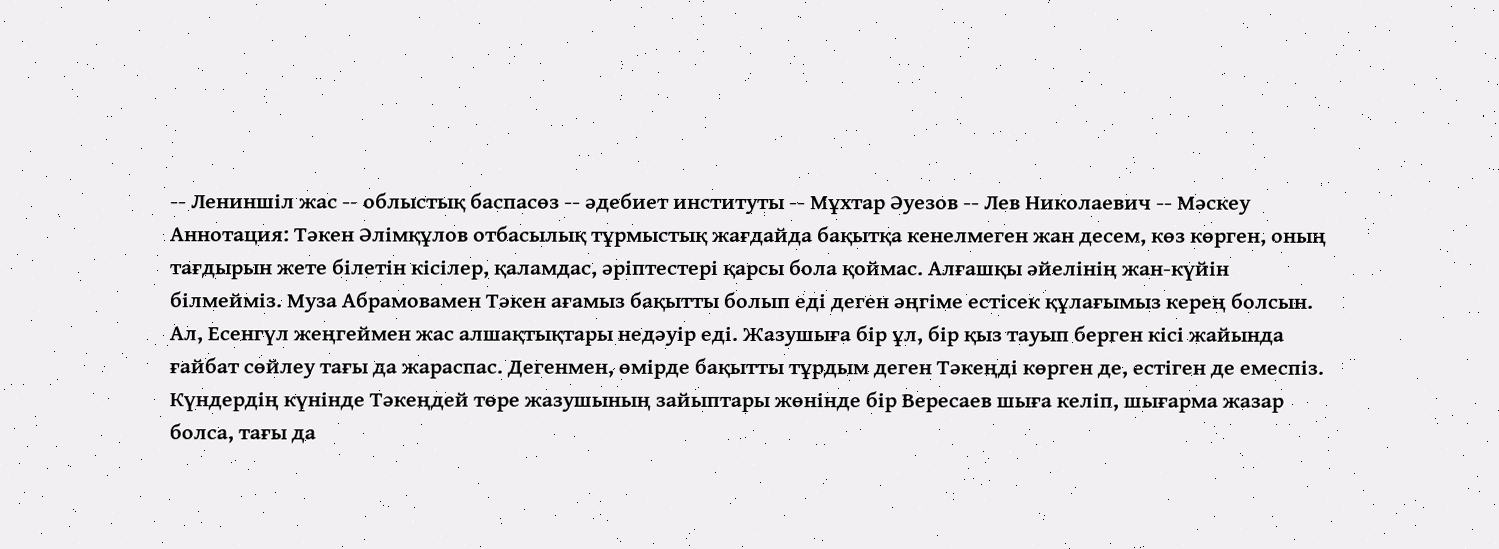-- Лениншіл жас -- облыстық баспасөз -- әдебиет институты -- Мұхтар Әуезов -- Лев Николаевич -- Мәскеу
Аннотация: Тәкен Әлімқұлов отбасылық тұрмыстық жағдайда бақытқа кенелмеген жан десем, көз көрген, оның тағдырын жете білетін кісілер, қаламдас, әріптестері қарсы бола қоймас. Алғашқы әйелінің жан-күйін білмейміз. Муза Абрамовамен Тәкен ағамыз бақытты болып еді деген әңгіме естісек құлағымыз керең болсын. Ал, Есенгүл жеңгеймен жас алшақтықтары недәуір еді. Жазушыға бір ұл, бір қыз тауып берген кісі жайында ғайбат сөйлеу тағы да жараспас. Дегенмен, өмірде бақытты тұрдым деген Тәкеңді көрген де, естіген де емеспіз. Күндердің күнінде Тәкеңдей төре жазушының зайыптары жөнінде бір Вересаев шыға келіп, шығарма жазар болса, тағы да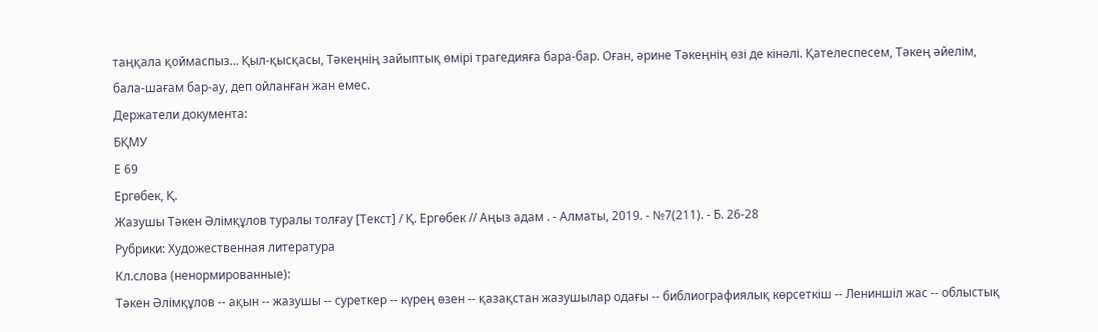таңқала қоймаспыз... Қыл-қысқасы, Тәкеңнің зайыптық өмірі трагедияға бара-бар. Оған, әрине Тәкеңнің өзі де кінәлі. Қателеспесем, Тәкең әйелім, бала-шағам бар-ау, деп ойланған жан емес.
Держатели документа:
БҚМУ
Е 69
Ергөбек, Қ.
Жазушы Тәкен Әлімқұлов туралы толғау [Текст] / Қ. Ергөбек // Аңыз адам . - Алматы, 2019. - №7(211). - Б. 26-28
Рубрики: Художественная литература
Кл.слова (ненормированные):
Тәкен Әлімқұлов -- ақын -- жазушы -- суреткер -- күрең өзен -- қазақстан жазушылар одағы -- библиографиялық көрсеткіш -- Лениншіл жас -- облыстық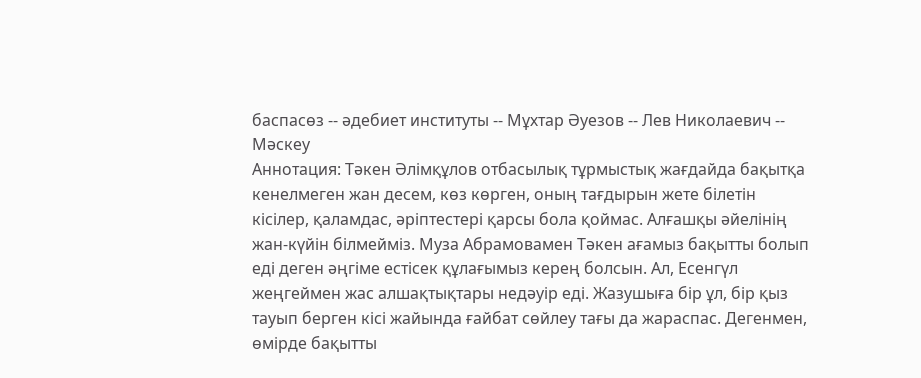баспасөз -- әдебиет институты -- Мұхтар Әуезов -- Лев Николаевич -- Мәскеу
Аннотация: Тәкен Әлімқұлов отбасылық тұрмыстық жағдайда бақытқа кенелмеген жан десем, көз көрген, оның тағдырын жете білетін кісілер, қаламдас, әріптестері қарсы бола қоймас. Алғашқы әйелінің жан-күйін білмейміз. Муза Абрамовамен Тәкен ағамыз бақытты болып еді деген әңгіме естісек құлағымыз керең болсын. Ал, Есенгүл жеңгеймен жас алшақтықтары недәуір еді. Жазушыға бір ұл, бір қыз тауып берген кісі жайында ғайбат сөйлеу тағы да жараспас. Дегенмен, өмірде бақытты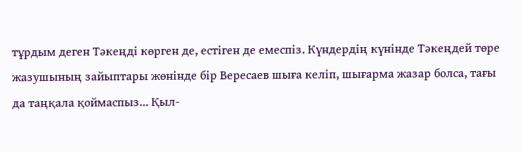тұрдым деген Тәкеңді көрген де, естіген де емеспіз. Күндердің күнінде Тәкеңдей төре жазушының зайыптары жөнінде бір Вересаев шыға келіп, шығарма жазар болса, тағы да таңқала қоймаспыз... Қыл-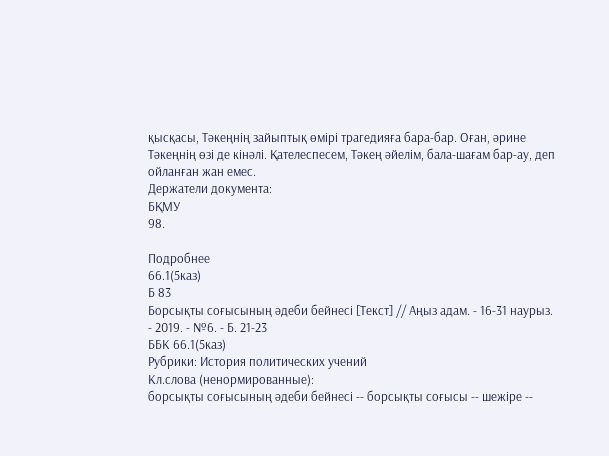қысқасы, Тәкеңнің зайыптық өмірі трагедияға бара-бар. Оған, әрине Тәкеңнің өзі де кінәлі. Қателеспесем, Тәкең әйелім, бала-шағам бар-ау, деп ойланған жан емес.
Держатели документа:
БҚМУ
98.

Подробнее
66.1(5каз)
Б 83
Борсықты соғысының әдеби бейнесі [Текст] // Аңыз адам. - 16-31 наурыз. - 2019. - №6. - Б. 21-23
ББК 66.1(5каз)
Рубрики: История политических учений
Кл.слова (ненормированные):
борсықты соғысының әдеби бейнесі -- борсықты соғысы -- шежіре --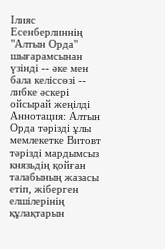Ілияс Есенберлиннің "Алтын Орда" шығарамсынан үзінді -- әке мен бала келіссөзі -- либке әскері ойсырай жеңілді
Аннотация: Алтын Орда тәрізді ұлы мемлекетке Витовт тәрізді мардымсыз князьдің қойған талабының жазасы етіп, жіберген елшілерінің құлақтарын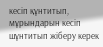кесіп құнтитып, мұрындарын кесіп шұнтитып жіберу керек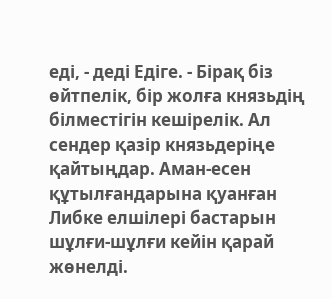еді, - деді Едіге. - Бірақ біз өйтпелік, бір жолға князьдің білместігін кешірелік. Ал сендер қазір князьдеріңе қайтыңдар. Аман-есен құтылғандарына қуанған Либке елшілері бастарын шұлғи-шұлғи кейін қарай жөнелді.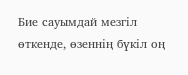Бие сауымдай мезгіл өткенде, өзеннің бүкіл оң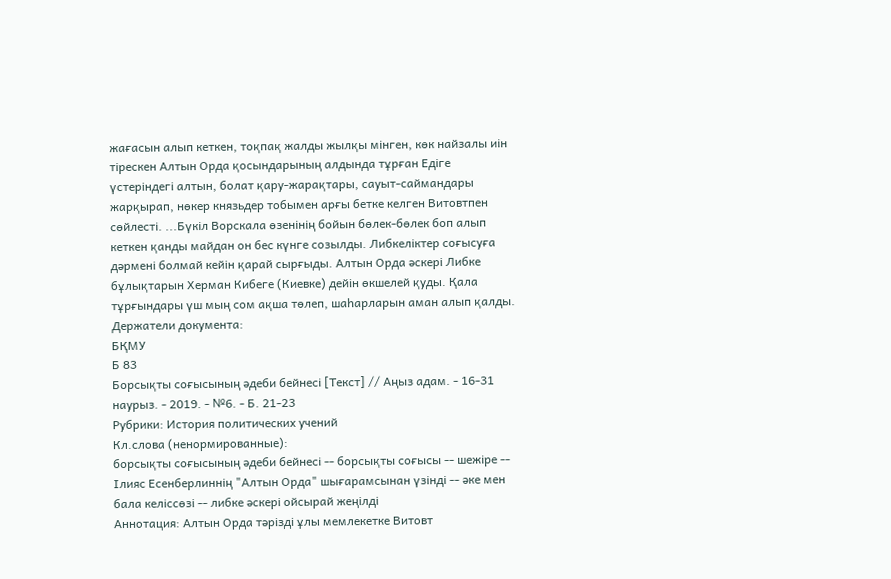жағасын алып кеткен, тоқпақ жалды жылқы мінген, көк найзалы иін тірескен Алтын Орда қосындарының алдында тұрған Едіге үстеріндегі алтын, болат қару-жарақтары, сауыт-саймандары жарқырап, нөкер князьдер тобымен арғы бетке келген Витовтпен сөйлесті. ...Бүкіл Ворскала өзенінің бойын бөлек-бөлек боп алып кеткен қанды майдан он бес күнге созылды. Либкеліктер соғысуға дәрмені болмай кейін қарай сырғыды. Алтын Орда әскері Либке бұлықтарын Херман Кибеге (Киевке) дейін өкшелей қуды. Қала тұрғындары үш мың сом ақша төлеп, шаһарларын аман алып қалды.
Держатели документа:
БҚМУ
Б 83
Борсықты соғысының әдеби бейнесі [Текст] // Аңыз адам. - 16-31 наурыз. - 2019. - №6. - Б. 21-23
Рубрики: История политических учений
Кл.слова (ненормированные):
борсықты соғысының әдеби бейнесі -- борсықты соғысы -- шежіре -- Ілияс Есенберлиннің "Алтын Орда" шығарамсынан үзінді -- әке мен бала келіссөзі -- либке әскері ойсырай жеңілді
Аннотация: Алтын Орда тәрізді ұлы мемлекетке Витовт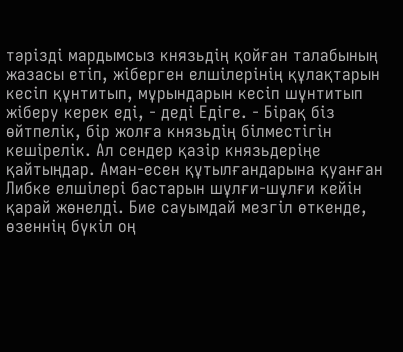тәрізді мардымсыз князьдің қойған талабының жазасы етіп, жіберген елшілерінің құлақтарын кесіп құнтитып, мұрындарын кесіп шұнтитып жіберу керек еді, - деді Едіге. - Бірақ біз өйтпелік, бір жолға князьдің білместігін кешірелік. Ал сендер қазір князьдеріңе қайтыңдар. Аман-есен құтылғандарына қуанған Либке елшілері бастарын шұлғи-шұлғи кейін қарай жөнелді. Бие сауымдай мезгіл өткенде, өзеннің бүкіл оң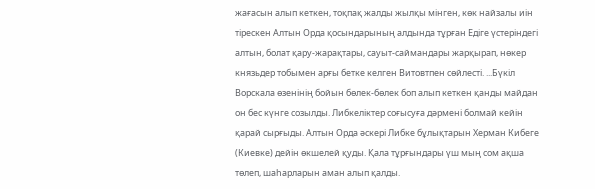жағасын алып кеткен, тоқпақ жалды жылқы мінген, көк найзалы иін тірескен Алтын Орда қосындарының алдында тұрған Едіге үстеріндегі алтын, болат қару-жарақтары, сауыт-саймандары жарқырап, нөкер князьдер тобымен арғы бетке келген Витовтпен сөйлесті. ...Бүкіл Ворскала өзенінің бойын бөлек-бөлек боп алып кеткен қанды майдан он бес күнге созылды. Либкеліктер соғысуға дәрмені болмай кейін қарай сырғыды. Алтын Орда әскері Либке бұлықтарын Херман Кибеге (Киевке) дейін өкшелей қуды. Қала тұрғындары үш мың сом ақша төлеп, шаһарларын аман алып қалды.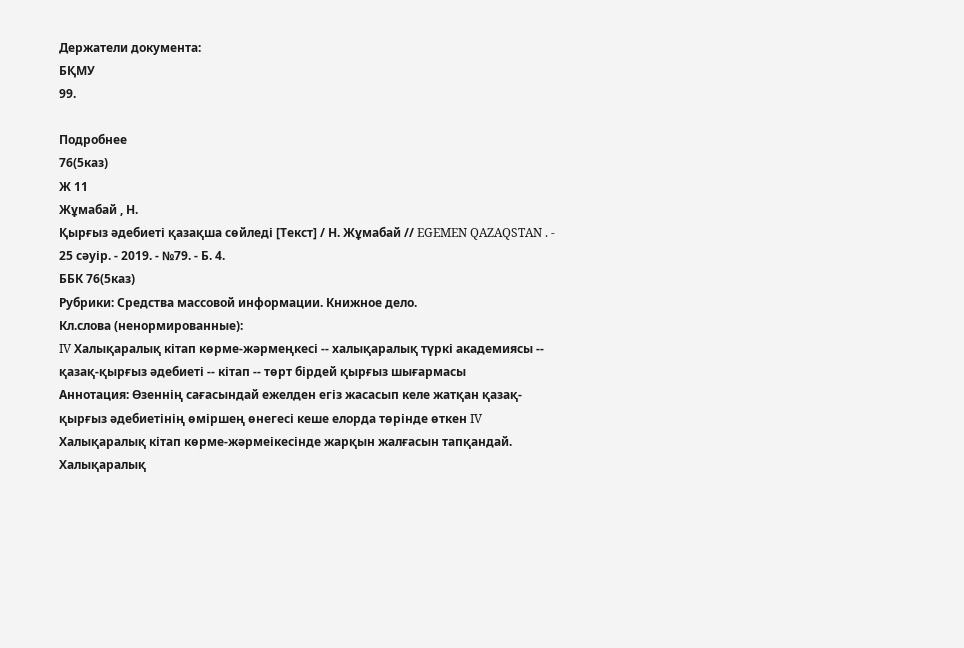Держатели документа:
БҚМУ
99.

Подробнее
76(5каз)
Ж 11
Жұмабай , Н.
Қырғыз әдебиеті қазақша сөйледі [Текст] / Н. Жұмабай // EGEMEN QAZAQSTAN . - 25 сәуір. - 2019. - №79. - Б. 4.
ББК 76(5каз)
Рубрики: Средства массовой информации. Книжное дело.
Кл.слова (ненормированные):
IV Халықаралық кітап көрме-жәрмеңкесі -- халықаралық түркі академиясы -- қазақ-қырғыз әдебиеті -- кітап -- төрт бірдей қырғыз шығармасы
Аннотация: Өзеннің сағасындай ежелден егіз жасасып келе жатқан қазақ-қырғыз әдебиетінің өміршең өнегесі кеше елорда төрінде өткен IV Халықаралық кітап көрме-жәрмеікесінде жарқын жалғасын тапқандай. Халықаралық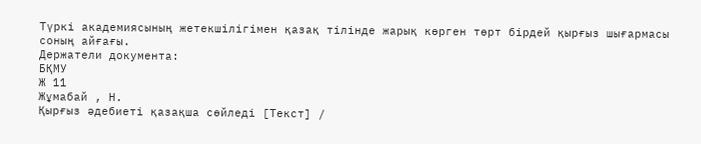Түркі академиясының жетекшілігімен қазақ тілінде жарық көрген төрт бірдей қырғыз шығармасы соның айғағы.
Держатели документа:
БҚМУ
Ж 11
Жұмабай , Н.
Қырғыз әдебиеті қазақша сөйледі [Текст] /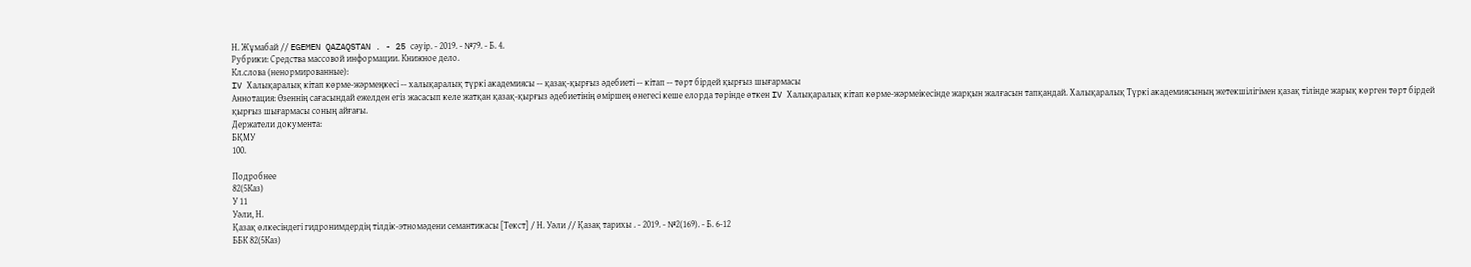Н. Жұмабай // EGEMEN QAZAQSTAN . - 25 сәуір. - 2019. - №79. - Б. 4.
Рубрики: Средства массовой информации. Книжное дело.
Кл.слова (ненормированные):
IV Халықаралық кітап көрме-жәрмеңкесі -- халықаралық түркі академиясы -- қазақ-қырғыз әдебиеті -- кітап -- төрт бірдей қырғыз шығармасы
Аннотация: Өзеннің сағасындай ежелден егіз жасасып келе жатқан қазақ-қырғыз әдебиетінің өміршең өнегесі кеше елорда төрінде өткен IV Халықаралық кітап көрме-жәрмеікесінде жарқын жалғасын тапқандай. Халықаралық Түркі академиясының жетекшілігімен қазақ тілінде жарық көрген төрт бірдей қырғыз шығармасы соның айғағы.
Держатели документа:
БҚМУ
100.

Подробнее
82(5Каз)
У 11
Уәли, Н.
Қазақ өлкесіндегі гидронимдердің тілдік-этномәдени семантикасы [Текст] / Н. Уәли // Қазақ тарихы . - 2019. - №2(169). - Б. 6-12
ББК 82(5Каз)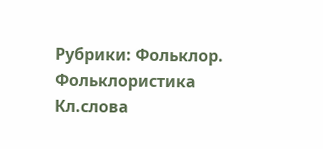Рубрики: Фольклор. Фольклористика
Кл.слова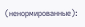(ненормированные):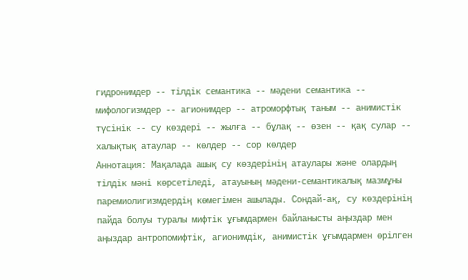гидронимдер -- тілдік семантика -- мәдени семантика -- мифологизмдер -- агионимдер -- атроморфтық таным -- анимистік түсінік -- су көздері -- жылға -- бұлақ -- өзен -- қақ сулар -- халықтық атаулар -- көлдер -- сор көлдер
Аннотация: Мақалада ашық су көздерінің атаулары және олардың тілдік мәні көрсетіледі, атауының мәдени-семантикалық мазмұны паремиолигизмдердің көмегімен ашылады. Сондай-ақ, су көздерінің пайда болуы туралы мифтік ұғымдармен байланысты аңыздар мен аңыздар антропомифтік, агионимдік, анимистік ұғымдармен өрілген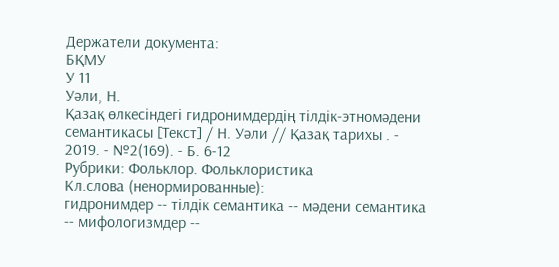Держатели документа:
БҚМУ
У 11
Уәли, Н.
Қазақ өлкесіндегі гидронимдердің тілдік-этномәдени семантикасы [Текст] / Н. Уәли // Қазақ тарихы . - 2019. - №2(169). - Б. 6-12
Рубрики: Фольклор. Фольклористика
Кл.слова (ненормированные):
гидронимдер -- тілдік семантика -- мәдени семантика -- мифологизмдер --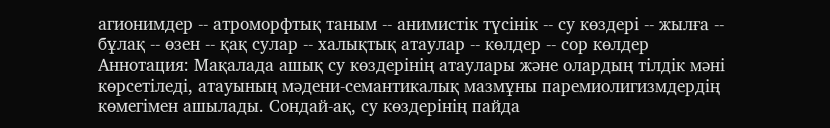агионимдер -- атроморфтық таным -- анимистік түсінік -- су көздері -- жылға -- бұлақ -- өзен -- қақ сулар -- халықтық атаулар -- көлдер -- сор көлдер
Аннотация: Мақалада ашық су көздерінің атаулары және олардың тілдік мәні көрсетіледі, атауының мәдени-семантикалық мазмұны паремиолигизмдердің көмегімен ашылады. Сондай-ақ, су көздерінің пайда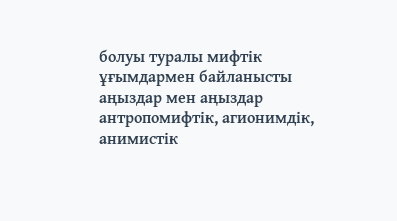болуы туралы мифтік ұғымдармен байланысты аңыздар мен аңыздар антропомифтік, агионимдік, анимистік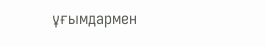ұғымдармен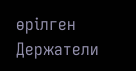өрілген
Держатели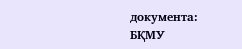документа:
БҚМУ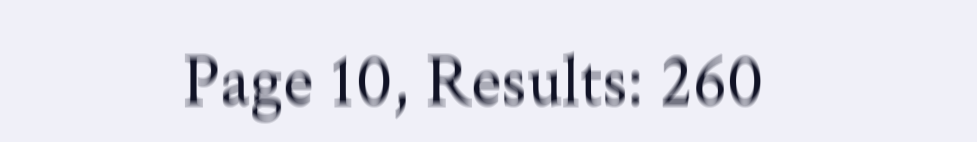Page 10, Results: 260